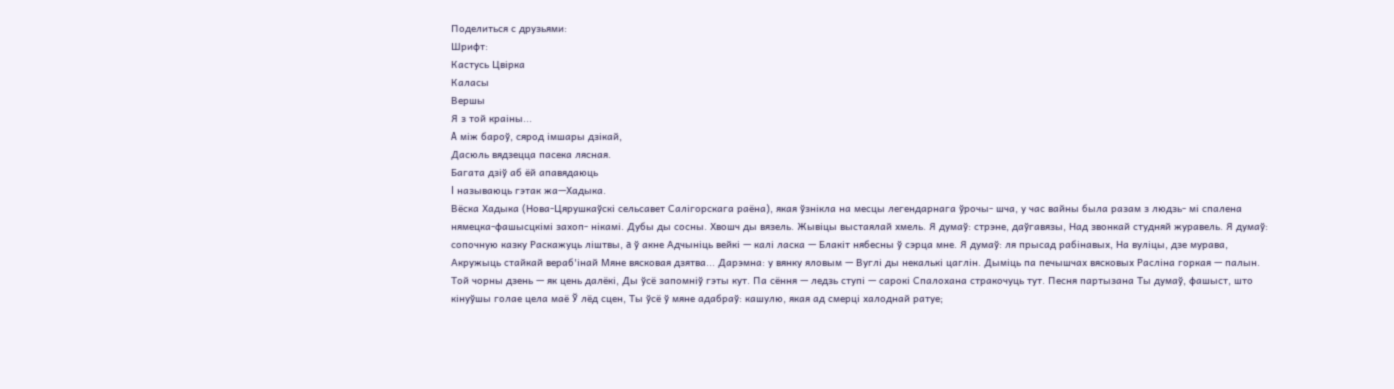Поделиться с друзьями:
Шрифт:
Кастусь Цвірка
Каласы
Вершы
Я з той краіны...
A між бароў, сярод імшары дзікай,
Дасюль вядзецца пасека лясная.
Багата дзіў аб ёй апавядаюць
I называюць гэтак жа—Хадыка.
Вёска Хадыка (Нова-Цярушкаўскі сельсавет Салігорскага раёна), якая ўзнікла на месцы легендарнага ўрочы- шча, у час вайны была разам з людзь- мі спалена нямецка-фашысцкімі захоп- нікамі. Дубы ды сосны. Хвошч ды вязель. Жывіцы выстаялай хмель. Я думаў: стрэне, даўгавязы, Над звонкай студняй журавель. Я думаў: сопочную казку Раскажуць ліштвы, a ў акне Адчыніць вейкі — калі ласка — Блакіт нябесны ў сэрца мне. Я думаў: ля прысад рабінавых, На вуліцы, дзе мурава, Акружыць стайкай вераб'інай Мяне вясковая дзятва... Дарэмна: у вянку яловым — Вуглі ды некалькі цаглін. Дыміць па печышчах вясковых Расліна горкая — палын. Той чорны дзень — як цень далёкі, Ды ўсё запомніў гэты кут. Па сёння — ледзь ступі — сарокі Спалохана стракочуць тут. Песня партызана Ты думаў, фашыст, што кінуўшы голае цела маё Ў лёд сцен, Ты ўсё ў мяне адабраў: кашулю, якая ад смерці халоднай ратуе;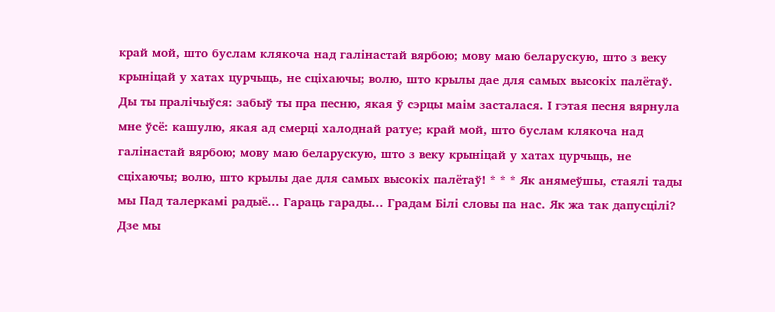край мой, што буслам клякоча над галінастай вярбою; мову маю беларускую, што з веку крыніцай у хатах цурчыць, не сціхаючы; волю, што крылы дае для самых высокіх палётаў. Ды ты пралічыўся: забыў ты пра песню, якая ў сэрцы маім засталася. І гэтая песня вярнула мне ўсё: кашулю, якая ад смерці халоднай ратуе; край мой, што буслам клякоча над галінастай вярбою; мову маю беларускую, што з веку крыніцай у хатах цурчыць, не сціхаючы; волю, што крылы дае для самых высокіх палётаў! * * * Як анямеўшы, стаялі тады мы Пад талеркамі радыё... Гараць гарады... Градам Білі словы па нас. Як жа так дапусцілі? Дзе мы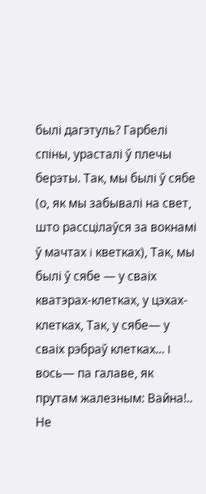былі дагэтуль? Гарбелі спіны, урасталі ў плечы берэты. Так, мы былі ў сябе (о, як мы забывалі на свет, што рассцілаўся за вокнамі ў мачтах i кветках), Так, мы былі ў сябе — у сваіх кватэрах-клетках, у цэхах-клетках, Так, у сябе— у сваіх рэбраў клетках... I вось— па галаве, як прутам жалезным: Вайна!.. Не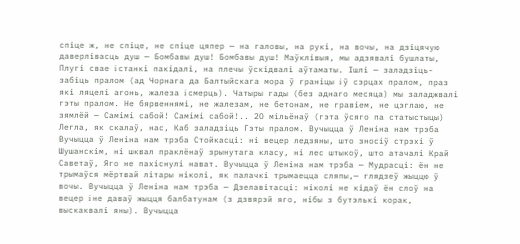спіце ж, не спіце, не спіце цяпер — на галовы, на рукі, на вочы, на дзіцячую даверлівасць душ — Бомбавы душ! Бомбавы душ! Маўклівыя, мы адзявалі бушлаты, Плугі свае i станкі пакідалі, на плечы ўскідвалі аўтаматы. Ішлі — заладзіць-забіць пралом (ад Чорнага да Балтыйскага мора ў граніцы i ў сэрцах пралом, праз які ляцелі агонь, жалеза i смерць). Чатыры гады (без аднаго месяца) мы заладжвалі гэты пралом. Не бярвеннямі, не жалезам, не бетонам, не гравіем, не цэглаю, не зямлёй — Самімі сабой! Самімі сабой!.. 2О мільёнаў (гэта ўсяго па статыстыцы) Легла, як скалаў, нас, Каб заладзіць Гэты пралом. Вучыцца ў Леніна нам трэба Вучыцца ў Леніна нам трэба Стойкасці: ні вецер ледзяны, што зносіў стрэхі ў Шушанскім, ні шквал праклёнаў зрынутага класу, ні лес штыкоў, што атачалі Край Саветаў, Яго не пахіснулі нават. Вучыцца ў Леніна нам трэба — Мудрасці: ён не трымаўся мёртвай літары ніколі, як палачкі трымаецца сляпы,— глядзеў жыццю ў вочы. Вучыцца ў Леніна нам трэба — Дзелавітасці: ніколі не кідаў ён слоў на вецер i не даваў жыцця балбатунам (з дзвярэй яго, нібы з бутэлькі корак, выскаквалі яны). Вучыцца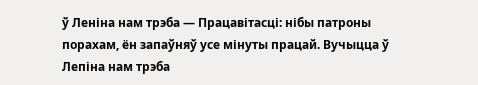ў Леніна нам трэба — Працавітасці: нібы патроны порахам, ён запаўняў усе мінуты працай. Вучыцца ў Лепіна нам трэба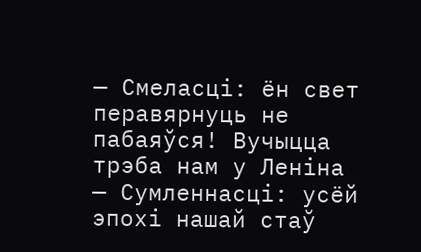— Смеласці: ён свет перавярнуць не пабаяўся! Вучыцца трэба нам у Леніна — Сумленнасці: усёй эпохі нашай стаў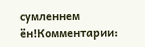сумленнем ён!Комментарии: